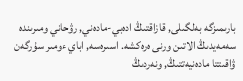بارىمىزگە بەلگىلى, قازاقتىڭ ادەبي-مادەني, رۋحاني ومىرىندە سەمەيدىڭ الاتىن ورنى ەرەكشە. اسىرەسە, اباي ءومىر سۇرگەن ۋاقىتتا مادەنيەتتىڭ, ونەردىڭ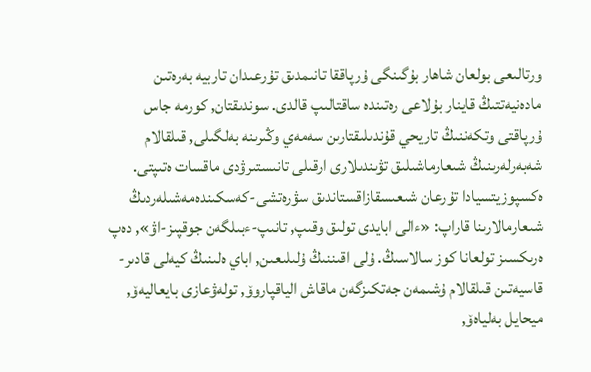ورتالىعى بولعان شاھار بۇگىنگى ۇرپاققا تانىمدىق تۇرعىدان تاربيە بەرەتىن مادەنيەتتىڭ قاينار بۇلاعى رەتىندە ساقتالىپ قالدى. سوندىقتان, كورمە جاس ۇرپاقتى وتكەننىڭ تاريحي قۇندىلىقتارىن سەمەي وڭىرىنە بەلگىلى, قىلقالام شەبەرلەرىنىڭ شىعارماشىلىق تۋىندىلارى ارقىلى تانىستىرۋدى ماقسات ەتىپتى. ەكسپوزيتسيادا تۇرعان شىعىسقازاقستاندىق سۋرەتشى-كەسكىندەمەشىلەردىڭ شىعارمالارىنا قاراپ: «ءالى ابايدى تولىق وقىپ, تانىپ-ءبىلگەن جوقپىز-اۋ», دەپ ەرىكسىز تولعانا كوز سالاسىڭ. ۇلى اقىننىڭ ۇلىلىعىن, اباي ەلىنىڭ كيەلى قادىر-قاسيەتىن قىلقالام ۇشىمەن جەتكىزگەن ماقاش الياقپاروۆ, تولەۋعازى بايعاليەۆ, ميحايل بەلياەۆ,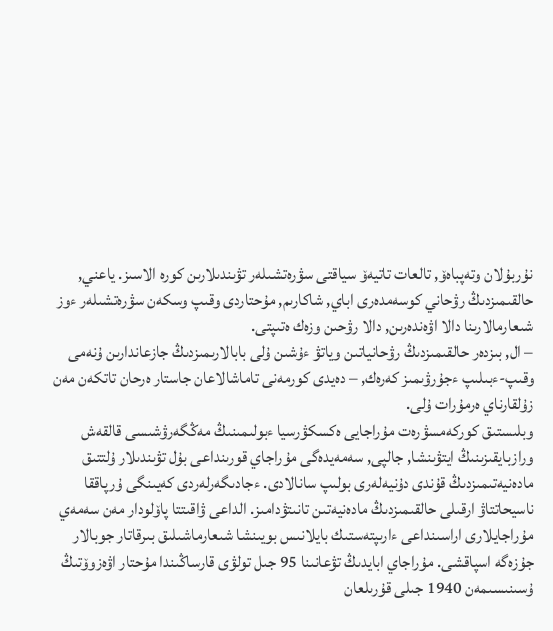نۇربۇلان وتەپباەۆ, تالعات تاتيەۆ سياقتى سۋرەتشىلەر تۋىندىلارىن كورە الاسىز. ياعني, حالقىمىزدىڭ رۋحاني كوسەمدەرى اباي, شاكارىم, مۇحتاردى وقىپ وسكەن سۋرەتشىلەر ءوز شىعارمالارىنا دالا اۋەندەرىن, دالا رۋحىن وزەك ەتىپتى.
– ال, بىزدەر حالقىمىزدىڭ رۋحانياتىن وياتۋ ءۇشىن ۇلى بابالارىمىزدىڭ جازعاندارىن ۇنەمى وقىپ-ءبىلىپ ءجۇرۋىمىز كەرەك, – دەيدى كورمەنى تاماشالاعان جاستار ەرحان تاتكەن مەن زۇلقارناي ەرمۇرات ۇلى.
وبلىستىق كوركەمسۋرەت مۇراجايى ەكسكۋرسيا ءبولىمىنىڭ مەڭگەرۋشىسى قالقەش ورازبايقىزىنىڭ ايتۋىنشا, جالپى, سەمەيدەگى مۇراجاي قورىنداعى بۇل تۋىندىلار ۇلتتىق مادەنيەتىمىزدىڭ قۇندى دۇنيەلەرى بولىپ سانالادى. ءجادىگەرلەردى كەيىنگى ۇرپاققا ناسيحاتتاۋ ارقىلى حالقىمىزدىڭ مادەنيەتىن تانىتۋدامىز. الداعى ۋاقىتتا پاۆلودار مەن سەمەي مۇراجايلارى اراسىنداعى ءارىپتەستىك بايلانىس بويىنشا شىعارماشىلىق بىرقاتار جوبالار جۇزەگە اسپاقشى. مۇراجاي ابايدىڭ تۋعانىنا 95 جىل تولۋى قارساڭىندا مۇحتار اۋەزوۆتىڭ ۇسىنىسىمەن 1940 جىلى قۇرىلعان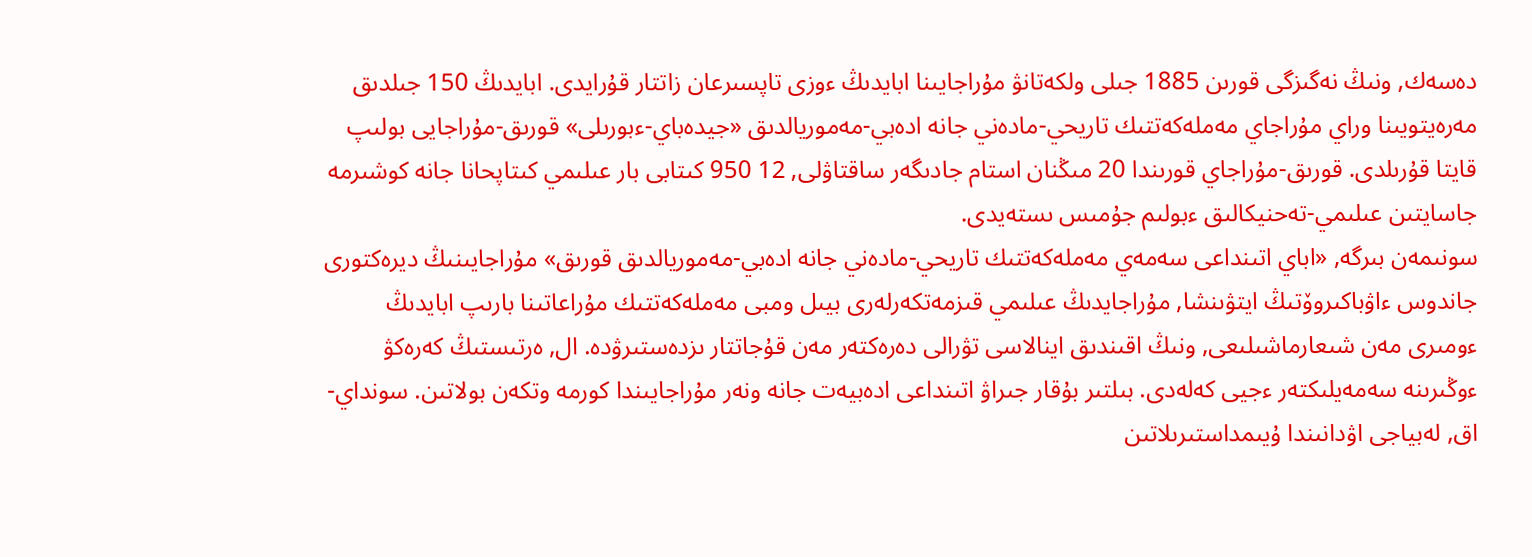دەسەك, ونىڭ نەگىزگى قورىن 1885 جىلى ولكەتانۋ مۇراجايىنا ابايدىڭ ءوزى تاپسىرعان زاتتار قۇرايدى. ابايدىڭ 150 جىلدىق مەرەيتويىنا وراي مۇراجاي مەملەكەتتىك تاريحي-مادەني جانە ادەبي-مەموريالدىق «جيدەباي-ءبورىلى» قورىق-مۇراجايى بولىپ قايتا قۇرىلدى. قورىق-مۇراجاي قورىندا 20 مىڭنان استام جادىگەر ساقتاۋلى, 12 950 كىتابى بار عىلىمي كىتاپحانا جانە كوشىرمە جاسايتىن عىلىمي-تەحنيكالىق ءبولىم جۇمىس ىستەيدى.
سونىمەن بىرگە, «اباي اتىنداعى سەمەي مەملەكەتتىك تاريحي-مادەني جانە ادەبي-مەموريالدىق قورىق» مۇراجايىنىڭ ديرەكتورى جاندوس ءاۋباكىروۆتىڭ ايتۋىنشا, مۇراجايدىڭ عىلىمي قىزمەتكەرلەرى بيىل ومبى مەملەكەتتىك مۇراعاتىنا بارىپ ابايدىڭ ءومىرى مەن شىعارماشىلىعى, ونىڭ اقىندىق اينالاسى تۋرالى دەرەكتەر مەن قۇجاتتار ىزدەستىرۋدە. ال, ەرتىستىڭ كەرەكۋ ءوڭىرىنە سەمەيلىكتەر ءجيى كەلەدى. بىلتىر بۇقار جىراۋ اتىنداعى ادەبيەت جانە ونەر مۇراجايىندا كورمە وتكەن بولاتىن. سونداي-اق, لەبياجى اۋدانىندا ۇيىمداستىرىلاتىن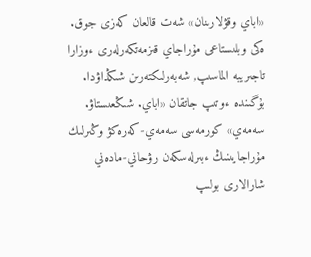«اباي وقۋلارىنان» شەت قالعان كەزى جوق. ەكى وبلىستاعى مۇراجاي قىزمەتكەرلەرى ءوزارا تاجىريبە الماسىپ, شەبەرلىكتەرىن شىڭداۋدا. بۇگىندە ءوتىپ جاتقان «اباي. شىڭعىستاۋ. سەمەي» كورمەسى سەمەي-كەرەكۋ وڭىرلىك مۇراجايىنىڭ ءبىرلەسكەن رۋحاني-مادەني شارالارى بولىپ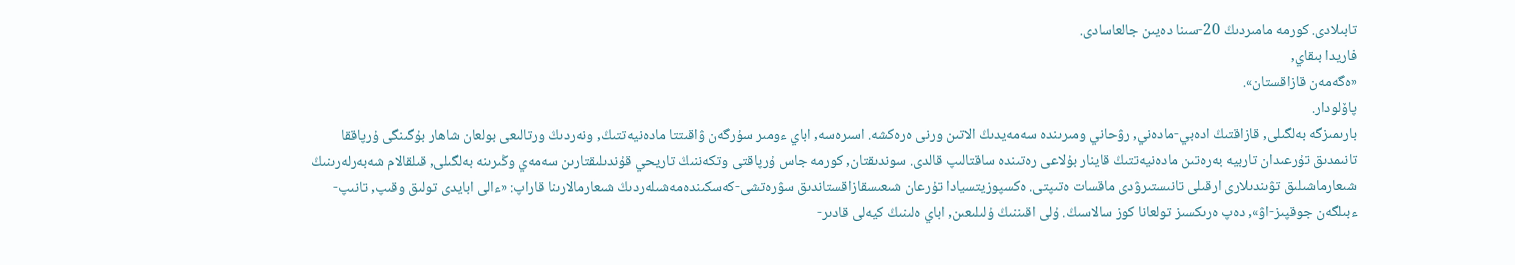تابىلادى. كورمە مامىردىڭ 20-سىنا دەيىن جالعاسادى.
فاريدا بىقاي,
«ەگەمەن قازاقستان».
پاۆلودار.
بارىمىزگە بەلگىلى, قازاقتىڭ ادەبي-مادەني, رۋحاني ومىرىندە سەمەيدىڭ الاتىن ورنى ەرەكشە. اسىرەسە, اباي ءومىر سۇرگەن ۋاقىتتا مادەنيەتتىڭ, ونەردىڭ ورتالىعى بولعان شاھار بۇگىنگى ۇرپاققا تانىمدىق تۇرعىدان تاربيە بەرەتىن مادەنيەتتىڭ قاينار بۇلاعى رەتىندە ساقتالىپ قالدى. سوندىقتان, كورمە جاس ۇرپاقتى وتكەننىڭ تاريحي قۇندىلىقتارىن سەمەي وڭىرىنە بەلگىلى, قىلقالام شەبەرلەرىنىڭ شىعارماشىلىق تۋىندىلارى ارقىلى تانىستىرۋدى ماقسات ەتىپتى. ەكسپوزيتسيادا تۇرعان شىعىسقازاقستاندىق سۋرەتشى-كەسكىندەمەشىلەردىڭ شىعارمالارىنا قاراپ: «ءالى ابايدى تولىق وقىپ, تانىپ-ءبىلگەن جوقپىز-اۋ», دەپ ەرىكسىز تولعانا كوز سالاسىڭ. ۇلى اقىننىڭ ۇلىلىعىن, اباي ەلىنىڭ كيەلى قادىر-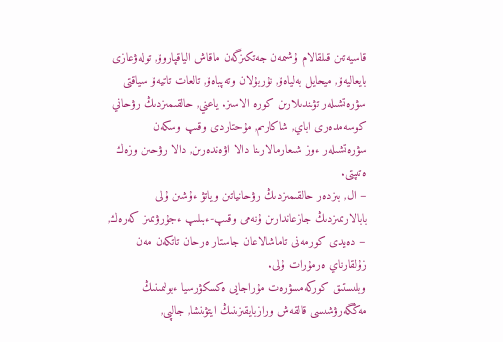قاسيەتىن قىلقالام ۇشىمەن جەتكىزگەن ماقاش الياقپاروۆ, تولەۋعازى بايعاليەۆ, ميحايل بەلياەۆ, نۇربۇلان وتەپباەۆ, تالعات تاتيەۆ سياقتى سۋرەتشىلەر تۋىندىلارىن كورە الاسىز. ياعني, حالقىمىزدىڭ رۋحاني كوسەمدەرى اباي, شاكارىم, مۇحتاردى وقىپ وسكەن سۋرەتشىلەر ءوز شىعارمالارىنا دالا اۋەندەرىن, دالا رۋحىن وزەك ەتىپتى.
– ال, بىزدەر حالقىمىزدىڭ رۋحانياتىن وياتۋ ءۇشىن ۇلى بابالارىمىزدىڭ جازعاندارىن ۇنەمى وقىپ-ءبىلىپ ءجۇرۋىمىز كەرەك, – دەيدى كورمەنى تاماشالاعان جاستار ەرحان تاتكەن مەن زۇلقارناي ەرمۇرات ۇلى.
وبلىستىق كوركەمسۋرەت مۇراجايى ەكسكۋرسيا ءبولىمىنىڭ مەڭگەرۋشىسى قالقەش ورازبايقىزىنىڭ ايتۋىنشا, جالپى,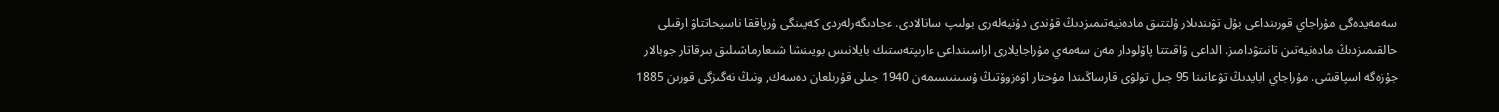سەمەيدەگى مۇراجاي قورىنداعى بۇل تۋىندىلار ۇلتتىق مادەنيەتىمىزدىڭ قۇندى دۇنيەلەرى بولىپ سانالادى. ءجادىگەرلەردى كەيىنگى ۇرپاققا ناسيحاتتاۋ ارقىلى حالقىمىزدىڭ مادەنيەتىن تانىتۋدامىز. الداعى ۋاقىتتا پاۆلودار مەن سەمەي مۇراجايلارى اراسىنداعى ءارىپتەستىك بايلانىس بويىنشا شىعارماشىلىق بىرقاتار جوبالار جۇزەگە اسپاقشى. مۇراجاي ابايدىڭ تۋعانىنا 95 جىل تولۋى قارساڭىندا مۇحتار اۋەزوۆتىڭ ۇسىنىسىمەن 1940 جىلى قۇرىلعان دەسەك, ونىڭ نەگىزگى قورىن 1885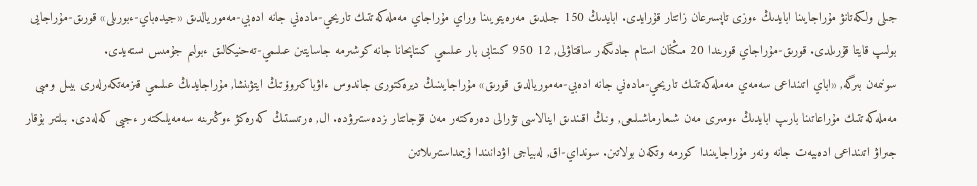جىلى ولكەتانۋ مۇراجايىنا ابايدىڭ ءوزى تاپسىرعان زاتتار قۇرايدى. ابايدىڭ 150 جىلدىق مەرەيتويىنا وراي مۇراجاي مەملەكەتتىك تاريحي-مادەني جانە ادەبي-مەموريالدىق «جيدەباي-ءبورىلى» قورىق-مۇراجايى بولىپ قايتا قۇرىلدى. قورىق-مۇراجاي قورىندا 20 مىڭنان استام جادىگەر ساقتاۋلى, 12 950 كىتابى بار عىلىمي كىتاپحانا جانە كوشىرمە جاسايتىن عىلىمي-تەحنيكالىق ءبولىم جۇمىس ىستەيدى.
سونىمەن بىرگە, «اباي اتىنداعى سەمەي مەملەكەتتىك تاريحي-مادەني جانە ادەبي-مەموريالدىق قورىق» مۇراجايىنىڭ ديرەكتورى جاندوس ءاۋباكىروۆتىڭ ايتۋىنشا, مۇراجايدىڭ عىلىمي قىزمەتكەرلەرى بيىل ومبى مەملەكەتتىك مۇراعاتىنا بارىپ ابايدىڭ ءومىرى مەن شىعارماشىلىعى, ونىڭ اقىندىق اينالاسى تۋرالى دەرەكتەر مەن قۇجاتتار ىزدەستىرۋدە. ال, ەرتىستىڭ كەرەكۋ ءوڭىرىنە سەمەيلىكتەر ءجيى كەلەدى. بىلتىر بۇقار جىراۋ اتىنداعى ادەبيەت جانە ونەر مۇراجايىندا كورمە وتكەن بولاتىن. سونداي-اق, لەبياجى اۋدانىندا ۇيىمداستىرىلاتىن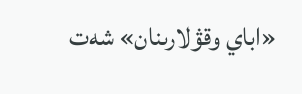«اباي وقۋلارىنان» شەت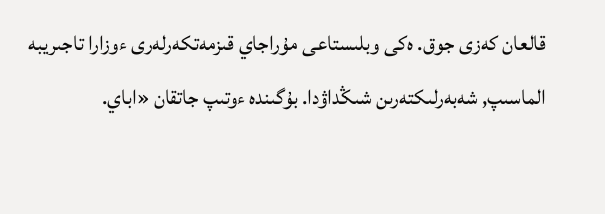قالعان كەزى جوق. ەكى وبلىستاعى مۇراجاي قىزمەتكەرلەرى ءوزارا تاجىريبە الماسىپ, شەبەرلىكتەرىن شىڭداۋدا. بۇگىندە ءوتىپ جاتقان «اباي.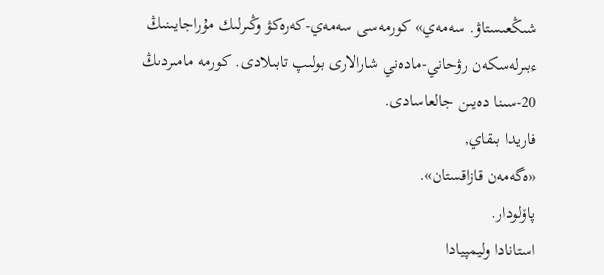شىڭعىستاۋ. سەمەي» كورمەسى سەمەي-كەرەكۋ وڭىرلىك مۇراجايىنىڭ ءبىرلەسكەن رۋحاني-مادەني شارالارى بولىپ تابىلادى. كورمە مامىردىڭ 20-سىنا دەيىن جالعاسادى.
فاريدا بىقاي,
«ەگەمەن قازاقستان».
پاۆلودار.
استانادا وليمپيادا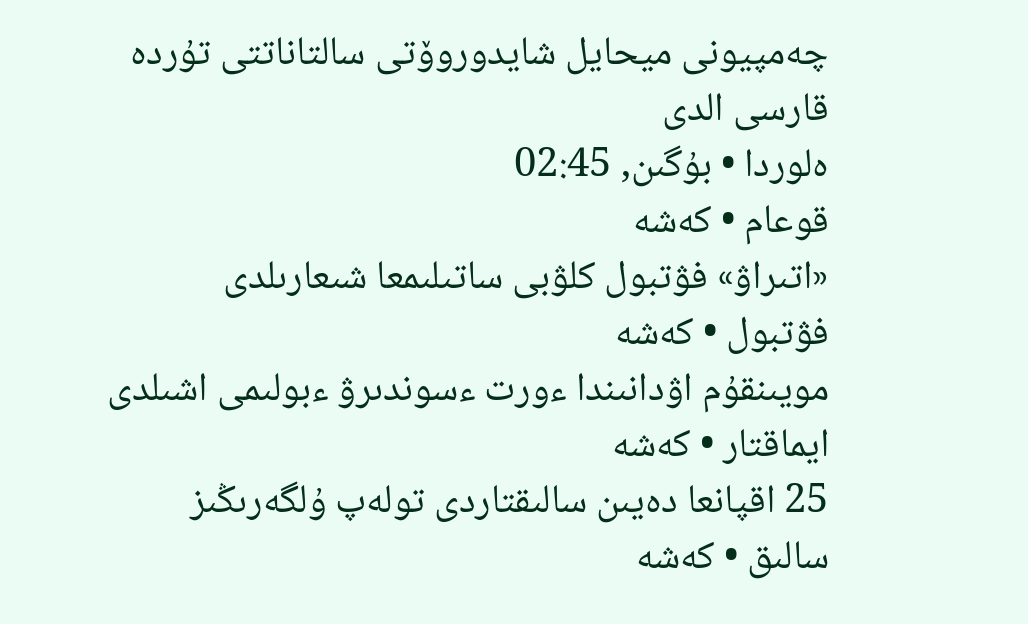چەمپيونى ميحايل شايدوروۆتى سالتاناتتى تۇردە قارسى الدى
ەلوردا • بۇگىن, 02:45
قوعام • كەشە
«اتىراۋ» فۋتبول كلۋبى ساتىلىمعا شىعارىلدى
فۋتبول • كەشە
مويىنقۇم اۋدانىندا ءورت ءسوندىرۋ ءبولىمى اشىلدى
ايماقتار • كەشە
25 اقپانعا دەيىن سالىقتاردى تولەپ ۇلگەرىڭىز
سالىق • كەشە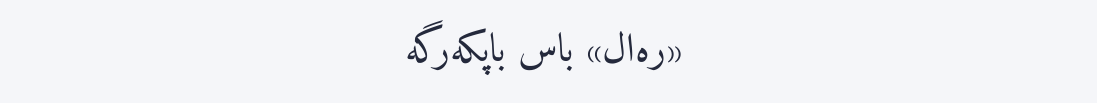«رەال» باس باپكەرگە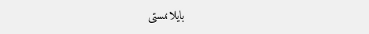بايلانىستى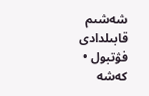شەشىم قابىلدادى
فۋتبول • كەشە